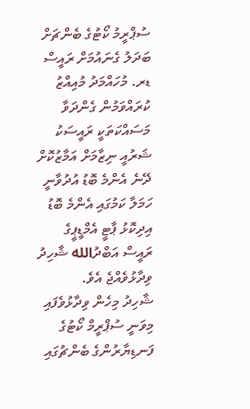ސުޕްރީމު ކޯޓުގެ ބެންޗަށް ބަދަލު ގެނައުމަށް ރައީސް ޑރ. މުހައްމަދު މުއިއްޒު ކުރައްވަމުން ގެންދަވާ މަސައްކަތަކީ ރައީސަކު ޝަރުއީ ނިޒާމަށް އަމާޒުކޮށް ދޭނެ އެންމެ ބޮޑު އުދުވާނީ ހަމަލާ ކަމުގައި އެންމެ ބޮޑު އިދިކޮޅު ޕާޓީ އެމްޑީޕީގެ ރައީސް އަބްދުالله ޝާހިދު ވިދާޅުވެއްޖެ އެވެ.
ޝާހިދު މިހެން ވިދާޅުވެފައި މިވަނީ ސުޕްރީމް ކޯޓުގެ ފަނޑިޔާރުންގެ ބެންޗުގައި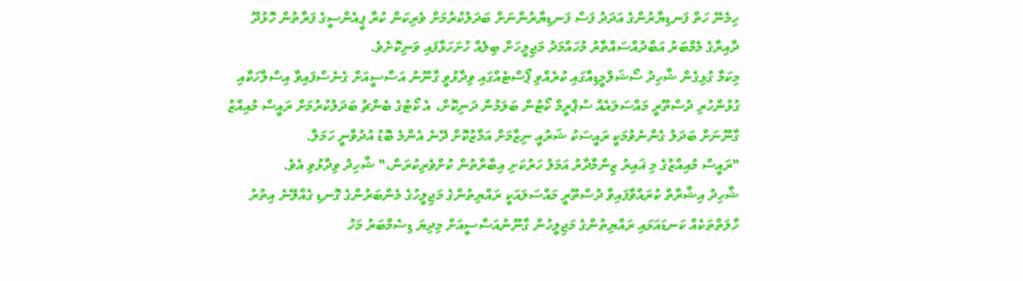ހިމެނޭ ހަތް ފަނޑިޔާރުންގެ އަދަދު ފަސް ފަނޑިޔާރުންނަށް ބަދަލުކުރުމަށް ވެރިކަން ކުރާ ޕީއެންސީގެ ފަރާތުން ހޮޅުދޫ ދާއިރާގެ މެމްބަރު އަބްދުއްސައްތާރު މުހައްމަދު މަޖިލީހަށް ބިލެއް ހުށަހަޅާފައި ވަނިކޮށެވެ.
މިކަމާ ގުޅިގެން ޝާހިދު ސޯޝަލްމީޑިއާގައި ކުރެއްވި ޕޯސްޓެއްގައި ވިދާޅުވީ ގާނޫނު އަސާސީއަށް ގެނެސްފައިވާ އިސްލާހަކާއި ގުޅުންހުރި ދުސްތޫރީ މައްސަލައެއް ސުޕްރީމް ކޯޓުން ބަލަމުން ދަނިކޮށް، އެ ކޯޓުގެ ބެންޗު ބަދަލުކުރުމަށް ރައީސް މުއިއްޒު ގާނޫނަށް ބަދަލު ގެންނެވުމަކީ ރައީސަކު ޝަރުއީ ނިޒާމަށް އަމާޒުކޮށް ދޭނެ އެންމެ ބޮޑު އުދުވާނީ ހަމަލާ.
"ރައީސް މުއިއްޒުގެ މި ޣައިރު ޒިންމާދާރު އަމަލު ހަރުކަށި އިބާރާތުން ކުށްވެރިކުރަން،" ޝާހިދު ވިދާޅުވި އެވެ.
ޝާހިދު އިޝާރާތް ކުރައްވާފައިވާ ދުސްތޫރީ މައްސަލައަކީ ރައްޔިތުންގެ މަޖިލީހުގެ މެންބަރުންގެ ގޮނޑި ގެއްލޭނެ އިތުރު ހާލަތްތަކެއް ކަނޑައަޅައި ރައްޔިތުންގެ މަޖިލީހުން ގާނޫނުއަސާސީއަށް މިދިޔަ ޑިސެމްބަރު މަހު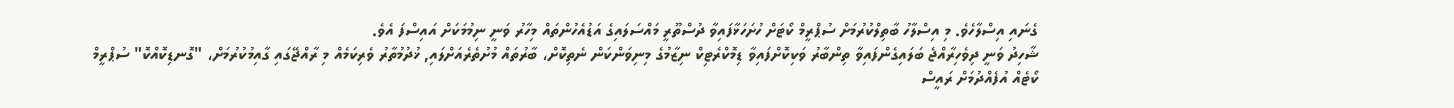ގެނައި އިސްލާހެވެ. މި އިސްލާހު ބާތިލްކުރުމަށް ސުޕްރީމް ކޯޓަށް ހުށަހަޅާފައިވާ ދުސްތޫރީ މައްސަލައިގެ އަޑުއެހުންތައް މިހާރު ވަނީ ނިމުމަކަށް އައިސްފަ އެވެ.
ޝާހިދު ވަނީ ދިވެހިރާއްޖެ ބަލައިގެންފައިވާ ތިންބާރު ވަކިކޮށްފައިވާ ޑިމޮކްރެޓިކް ނިޒާމުގެ މިނިވަންކަން ނެތިކޮށް، ބާރުތައް މުށުތެރެއަށްލައި, ޚުދުމުތާރު ވެރިކަމެއް މި ރާއްޖޭގައި ގާއިމުކުރުމަށް، "ގޮނޑިކޮއްކޮ" ސުޕްރީމް ކޯޓެއް އުފެއްދުމަށް ރައީސް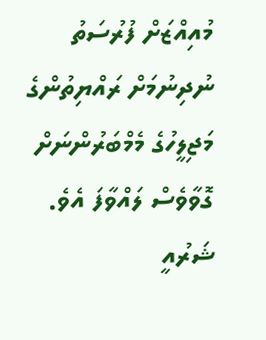މުއިއްޒަށް ފުރުސަތު ނުދިނުމަށް ރައްޔިތުންގެ މަޖިލީހުގެ މެމްބަރުންނަށް ގޮވާވެސް ލައްވާފަ އެވެ.
ޝަރުއީ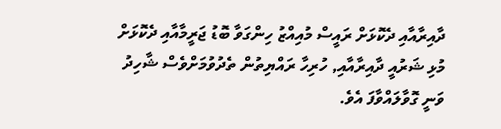ދާއިރާއާއި ދެކޮޅަށް ރައީސް މުއިއްޒު ހިންގަވާ ބޮޑު ޖަރީމާއާއި ދެކޮޅަށް މުޅި ޝަރުއީ ދާއިރާއާއި, ހުރިހާ ރައްޔިތުން ތެދުވުމަށްވެސް ޝާހިދު ވަނީ ގޮވާލައްވާފަ އެވެ.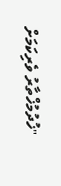"ޚުދުމުޚްތާރު ވެރިކަމަށް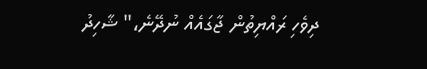ދިވެހި ރައްޔިތުން ޖާގައެއް ނުދޭނެ،" ޝާހިދު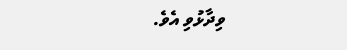ވިދާޅުވި އެވެ.